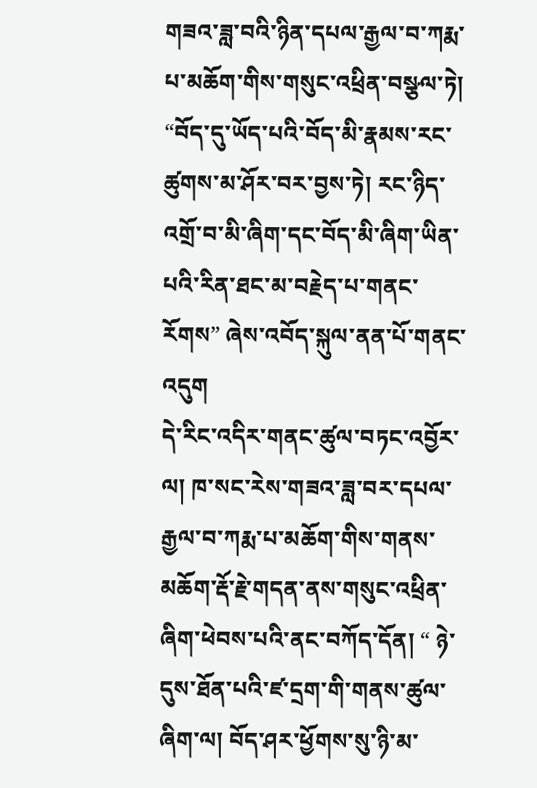གཟའ་ཟླ་བའི་ཉིན་དཔལ་རྒྱལ་བ་ཀརྨ་པ་མཆོག་གིས་གསུང་འཕྲིན་བསྩལ་ཏེ། “བོད་དུ་ཡོད་པའི་བོད་མི་རྣམས་རང་ཚུགས་མ་ཤོར་བར་བྱས་ཏེ། རང་ཉིད་འགྲོ་བ་མི་ཞིག་དང་བོད་མི་ཞིག་ཡིན་པའི་རིན་ཐང་མ་བརྗེད་པ་གནང་རོགས” ཞེས་འབོད་སྐུལ་ནན་པོ་གནང་འདུག
དེ་རིང་འདིར་གནང་ཚུལ་བཏང་འབྱོར་ལ། ཁ་སང་རེས་གཟའ་ཟླ་བར་དཔལ་རྒྱལ་བ་ཀརྨ་པ་མཆོག་གིས་གནས་མཆོག་རྡོ་རྗེ་གདན་ནས་གསུང་འཕྲིན་ཞིག་ཕེབས་པའི་ནང་བཀོད་དོན། “ ཉེ་དུས་ཐོན་པའི་ཛ་དྲག་གི་གནས་ཚུལ་ཞིག་ལ། བོད་ཤར་ཕྱོགས་སུ་ཉི་མ་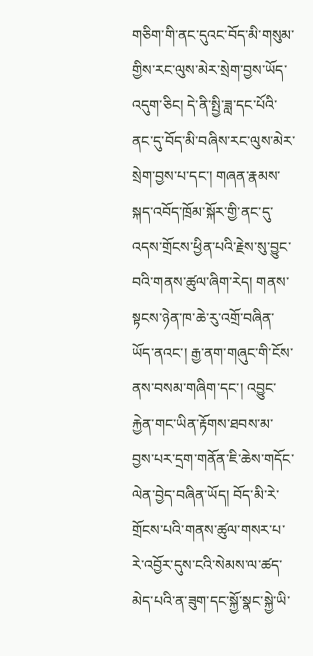གཅིག་གི་ནང་དུའང་བོད་མི་གསུམ་གྱིས་རང་ལུས་མེར་སྲེག་བྱས་ཡོད་འདུག་ཅིང། དེ་ནི་སྤྱི་ཟླ་དང་པོའི་ནང་དུ་བོད་མི་བཞིས་རང་ལུས་མེར་སྲེག་བྱས་པ་དང་། གཞན་རྣམས་སྐད་འབོད་ཁྲོམ་སྐོར་གྱི་ནང་དུ་འདས་གྲོངས་ཕྱིན་པའི་རྗེས་སུ་བྱུང་བའི་གནས་ཚུལ་ཞིག་རེད། གནས་སྟངས་ཉེན་ཁ་ཆེ་རུ་འགྲོ་བཞིན་ཡོད་ནའང་། རྒྱ་ནག་གཞུང་གི་ངོས་ནས་བསམ་གཞིག་དང་། འབྱུང་རྐྱེན་གང་ཡིན་རྟོགས་ཐབས་མ་བྱས་པར་དྲག་གནོན་ཇི་ཆེས་གདོང་ལེན་བྱེད་བཞིན་ཡོད། བོད་མི་རེ་གྲོངས་པའི་གནས་ཚུལ་གསར་པ་རེ་འབྱོར་དུས་ངའི་སེམས་ལ་ཚད་མེད་པའི་ན་ཟུག་དང་སྐྱོ་སྣང་སྐྱེ་ཡི་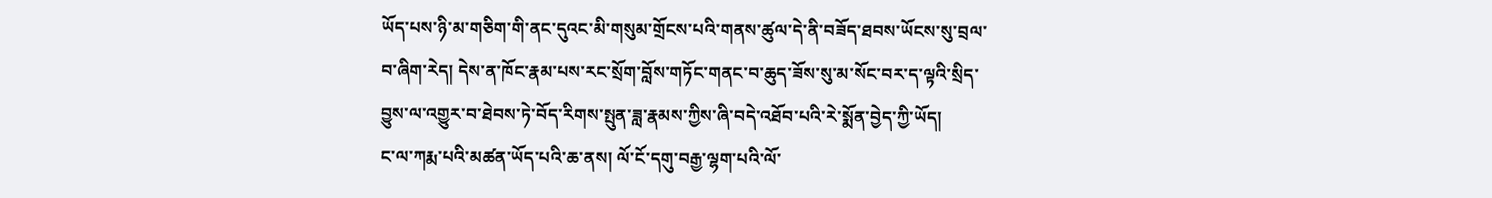ཡོད་པས་ཉི་མ་གཅིག་གི་ནང་དུའང་མི་གསུམ་གྲོངས་པའི་གནས་ཚུལ་དེ་ནི་བཟོད་ཐབས་ཡོངས་སུ་བྲལ་བ་ཞིག་རེད། དེས་ན་ཁོང་རྣམ་པས་རང་སྲོག་བློས་གཏོང་གནང་བ་ཆུད་ཟོས་སུ་མ་སོང་བར་ད་ལྟའི་སྲིད་བྱུས་ལ་འགྱུར་བ་ཐེབས་ཏེ་བོད་རིགས་སྤུན་ཟླ་རྣམས་ཀྱིས་ཞི་བདེ་འཐོབ་པའི་རེ་སྨོན་བྱེད་ཀྱི་ཡོད།
ང་ལ་ཀརྨ་པའི་མཚན་ཡོད་པའི་ཆ་ནས། ལོ་ངོ་དགུ་བརྒྱ་ལྷག་པའི་ལོ་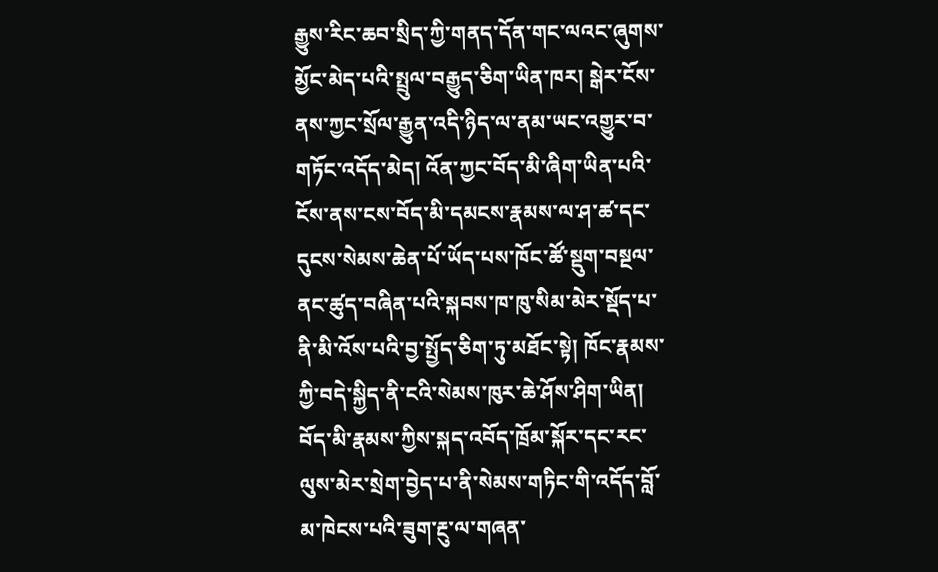རྒྱུས་རིང་ཆབ་སྲིད་ཀྱི་གནད་དོན་གང་ལའང་ཞུགས་མྱོང་མེད་པའི་སྤྲུལ་བརྒྱུད་ཅིག་ཡིན་ཁར། སྒེར་ངོས་ནས་ཀྱང་སྲོལ་རྒྱུན་འདི་ཉིད་ལ་ནམ་ཡང་འགྱུར་བ་གཏོང་འདོད་མེད། འོན་ཀྱང་བོད་མི་ཞིག་ཡིན་པའི་ངོས་ནས་ངས་བོད་མི་དམངས་རྣམས་ལ་ཤ་ཚ་དང་དུངས་སེམས་ཆེན་པོ་ཡོད་པས་ཁོང་ཚོ་སྡུག་བསྔལ་ནང་ཚུད་བཞིན་པའི་སྐབས་ཁ་ཁུ་སིམ་མེར་སྡོད་པ་ནི་མི་འོས་པའི་བྱ་སྤྱོད་ཅིག་ཏུ་མཐོང་སྟེ། ཁོང་རྣམས་ཀྱི་བདེ་སྐྱིད་ནི་ངའི་སེམས་ཁུར་ཆེ་ཤོས་ཤིག་ཡིན།
བོད་མི་རྣམས་ཀྱིས་སྐད་འབོད་ཁྲོམ་སྐོར་དང་རང་ལུས་མེར་སྲེག་བྱེད་པ་ནི་སེམས་གཏིང་གི་འདོད་བློ་མ་ཁེངས་པའི་ཟུག་རྔུ་ལ་གཞན་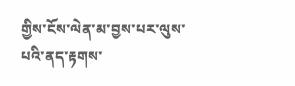གྱིས་ངོས་ལེན་མ་བྱས་པར་ལུས་པའི་ནད་རྟགས་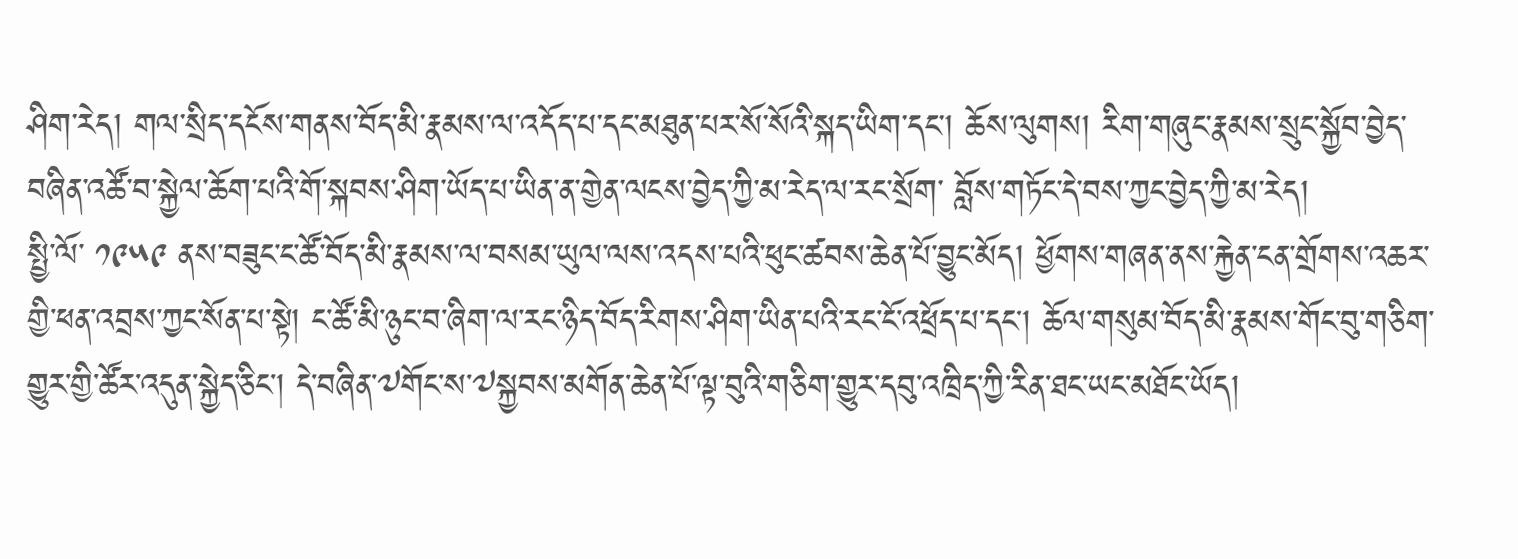ཤིག་རེད། གལ་སྲིད་དངོས་གནས་བོད་མི་རྣམས་ལ་འདོད་པ་དང་མཐུན་པར་སོ་སོའི་སྐད་ཡིག་དང་། ཆོས་ལུགས། རིག་གཞུང་རྣམས་སྲུང་སྐྱོབ་བྱེད་བཞིན་འཚོ་བ་སྐྱེལ་ཆོག་པའི་གོ་སྐབས་ཤིག་ཡོད་པ་ཡིན་ན་གྱེན་ལངས་བྱེད་ཀྱི་མ་རེད་ལ་རང་སྲོག་ བློས་གཏོང་དེ་བས་ཀྱང་བྱེད་ཀྱི་མ་རེད།
སྤྱི་ལོ་ ༡༩༥༩ ནས་བཟུང་ང་ཚོ་བོད་མི་རྣམས་ལ་བསམ་ཡུལ་ལས་འདས་པའི་ཕུང་ཚབས་ཆེན་པོ་བྱུང་མོད། ཕྱོགས་གཞན་ནས་རྐྱེན་ངན་གྲོགས་འཆར་གྱི་ཕན་འབྲས་ཀྱང་སོན་པ་སྟེ། ང་ཚོ་མི་ཉུང་བ་ཞིག་ལ་རང་ཉིད་བོད་རིགས་ཤིག་ཡིན་པའི་རང་ངོ་འཕྲོད་པ་དང། ཆོལ་གསུམ་བོད་མི་རྣམས་གོང་བུ་གཅིག་གྱུར་གྱི་ཚོར་འདུན་སྐྱེད་ཅིང་། དེ་བཞིན་༧གོང་ས་༧སྐྱབས་མགོན་ཆེན་པོ་ལྟ་བུའི་གཅིག་གྱུར་དབུ་འཁྲིད་ཀྱི་རིན་ཐང་ཡང་མཐོང་ཡོད།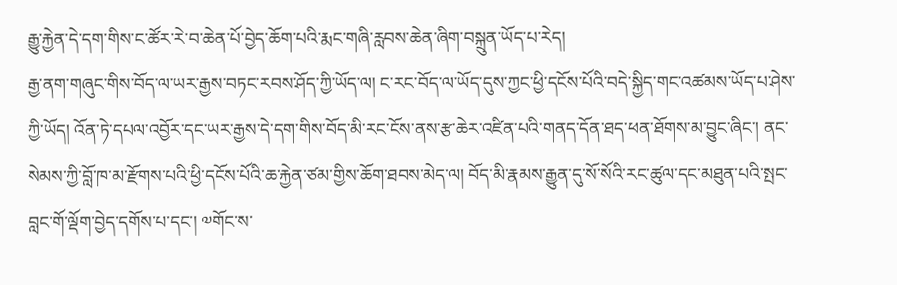རྒྱུ་རྐྱེན་དེ་དག་གིས་ང་ཚོར་རེ་བ་ཆེན་པོ་བྱེད་ཆོག་པའི་རྨང་གཞི་རླབས་ཆེན་ཞིག་བསྐྲུན་ཡོད་པ་རེད།
རྒྱ་ནག་གཞུང་གིས་བོད་ལ་ཡར་རྒྱས་བཏང་རབས་ཤོད་ཀྱི་ཡོད་ལ། ང་རང་བོད་ལ་ཡོད་དུས་ཀྱང་ཕྱི་དངོས་པོའི་བདེ་སྐྱིད་གང་འཚམས་ཡོད་པ་ཤེས་ཀྱི་ཡོད། འོན་ཏེ་དཔལ་འབྱོར་དང་ཡར་རྒྱས་དེ་དག་གིས་བོད་མི་རང་ངོས་ནས་རྩ་ཆེར་འཛིན་པའི་གནད་དོན་ཐད་ཕན་ཐོགས་མ་བྱུང་ཞིང་། ནང་སེམས་ཀྱི་བློ་ཁ་མ་རྫོགས་པའི་ཕྱི་དངོས་པོའི་ཆ་རྐྱེན་ཙམ་གྱིས་ཆོག་ཐབས་མེད་ལ། བོད་མི་རྣམས་རྒྱུན་དུ་སོ་སོའི་རང་ཚུལ་དང་མཐུན་པའི་སྤང་བླང་གོ་ལྡོག་བྱེད་དགོས་པ་དང་། ༧གོང་ས་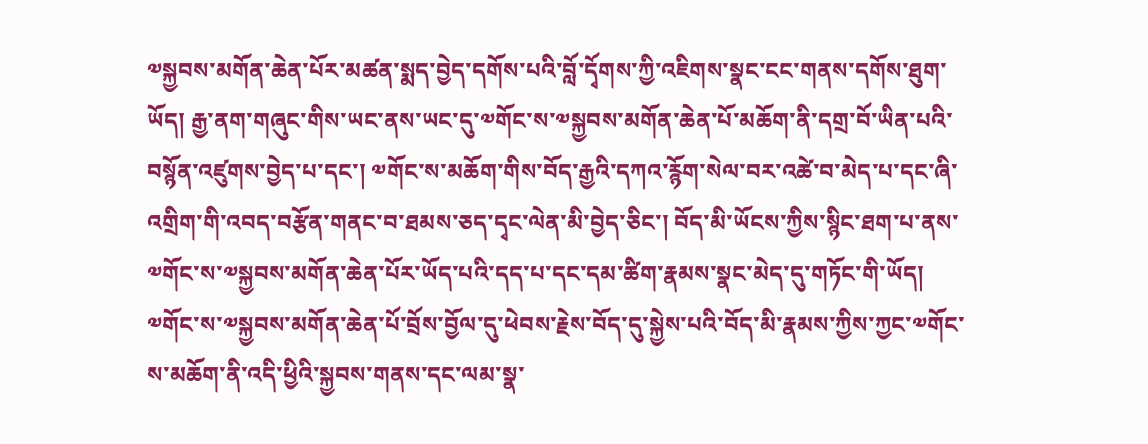༧སྐྱབས་མགོན་ཆེན་པོར་མཚན་སྨད་བྱེད་དགོས་པའི་བློ་དྭོགས་ཀྱི་འཇིགས་སྣང་ངང་གནས་དགོས་ཐུག་ཡོད། རྒྱ་ནག་གཞུང་གིས་ཡང་ནས་ཡང་དུ་༧གོང་ས་༧སྐྱབས་མགོན་ཆེན་པོ་མཆོག་ནི་དགྲ་བོ་ཡིན་པའི་བསྙོན་འཛུགས་བྱེད་པ་དང་། ༧གོང་ས་མཆོག་གིས་བོད་རྒྱའི་དཀའ་རྙོག་སེལ་བར་འཚེ་བ་མེད་པ་དང་ཞི་འགྲིག་གི་འབད་བརྩོན་གནང་བ་ཐམས་ཅད་དྭང་ལེན་མི་བྱེད་ཅིང་། བོད་མི་ཡོངས་ཀྱིས་སྙིང་ཐག་པ་ནས་༧གོང་ས་༧སྐྱབས་མགོན་ཆེན་པོར་ཡོད་པའི་དད་པ་དང་དམ་ཚིག་རྣམས་སྣང་མེད་དུ་གཏོང་གི་ཡོད། ༧གོང་ས་༧སྐྱབས་མགོན་ཆེན་པོ་བྲོས་བྱོལ་དུ་ཕེབས་རྗེས་བོད་དུ་སྐྱེས་པའི་བོད་མི་རྣམས་ཀྱིས་ཀྱང་༧གོང་ས་མཆོག་ནི་འདི་ཕྱིའི་སྐྱབས་གནས་དང་ལམ་སྣ་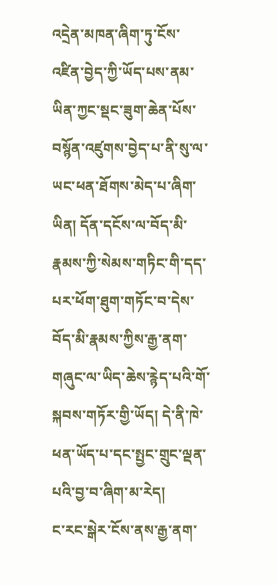འདྲེན་མཁན་ཞིག་ཏུ་ངོས་འཛིན་བྱེད་ཀྱི་ཡོད་པས་ནམ་ཡིན་ཀྱང་སྡང་ཟུག་ཆེན་པོས་བསྙོན་འཛུགས་བྱེད་པ་ནི་སུ་ལ་ཡང་ཕན་ཐོགས་མེད་པ་ཞིག་ཡིན། དོན་དངོས་ལ་བོད་མི་རྣམས་ཀྱི་སེམས་གཏིང་གི་དད་པར་ཕོག་ཐུག་གཏོང་བ་དེས་བོད་མི་རྣམས་ཀྱིས་རྒྱ་ནག་གཞུང་ལ་ཡིད་ཆེས་རྙེད་པའི་གོ་སྐབས་གཏོར་གྱི་ཡོད། དེ་ནི་ཁེ་ཕན་ཡོད་པ་དང་སྤྱང་གྲུང་ལྡན་པའི་བྱ་བ་ཞིག་མ་རེད།
ང་རང་སྒེར་ངོས་ནས་རྒྱ་ནག་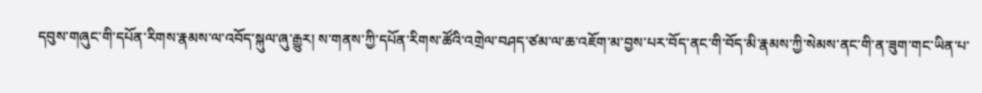དབུས་གཞུང་གི་དཔོན་རིགས་རྣམས་ལ་འབོད་སྐུལ་ཞུ་རྒྱུར། ས་གནས་ཀྱི་དཔོན་རིགས་ཚོའི་འགྲེལ་བཤད་ཙམ་ལ་ཆ་འཇོག་མ་བྱས་པར་བོད་ནང་གི་བོད་མི་རྣམས་ཀྱི་སེམས་ནང་གི་ན་ཟུག་གང་ཡིན་པ་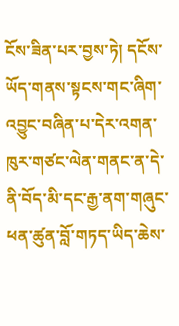ངོས་ཟིན་པར་བྱས་ཏེ། དངོས་ཡོད་གནས་སྟངས་གང་ཞིག་འབྱུང་བཞིན་པ་དེར་འགན་ཁུར་གཙང་ལེན་གནང་ན་དེ་ནི་བོད་མི་དང་རྒྱ་ནག་གཞུང་ཕན་ཚུན་བློ་གཏད་ཡིད་ཆེས་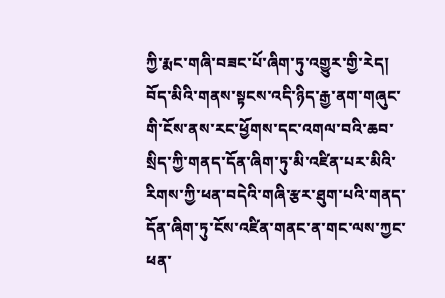ཀྱི་རྨང་གཞི་བཟང་པོ་ཞིག་ཏུ་འགྱུར་གྱི་རེད། བོད་མིའི་གནས་སྟངས་འདི་ཉིད་རྒྱ་ནག་གཞུང་གི་ངོས་ནས་རང་ཕྱོགས་དང་འགལ་བའི་ཆབ་སྲིད་ཀྱི་གནད་དོན་ཞིག་ཏུ་མི་འཛིན་པར་མིའི་རིགས་ཀྱི་ཕན་བདེའི་གཞི་རྩར་ཐུག་པའི་གནད་དོན་ཞིག་ཏུ་ངོས་འཛིན་གནང་ན་གང་ལས་ཀྱང་ཕན་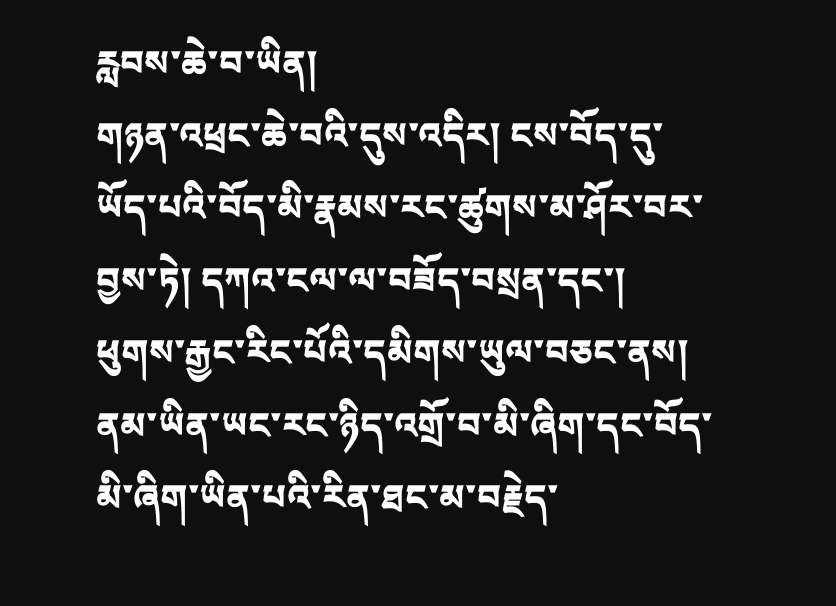རླབས་ཆེ་བ་ཡིན།
གཉན་འཕྲང་ཆེ་བའི་དུས་འདིར། ངས་བོད་དུ་ཡོད་པའི་བོད་མི་རྣམས་རང་ཚུགས་མ་ཤོར་བར་བྱས་ཏེ། དཀའ་ངལ་ལ་བཟོད་བསྲན་དང་། ཕུགས་རྒྱང་རིང་པོའི་དམིགས་ཡུལ་བཅང་ནས། ནམ་ཡིན་ཡང་རང་ཉིད་འགྲོ་བ་མི་ཞིག་དང་བོད་མི་ཞིག་ཡིན་པའི་རིན་ཐང་མ་བརྗེད་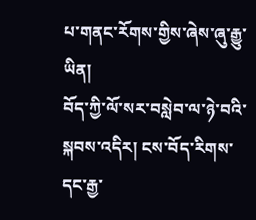པ་གནང་རོགས་གྱིས་ཞེས་ཞུ་རྒྱུ་ཡིན།
བོད་ཀྱི་ལོ་སར་བསླེབ་ལ་ཉེ་བའི་སྐབས་འདིར། ངས་བོད་རིགས་དང་རྒྱ་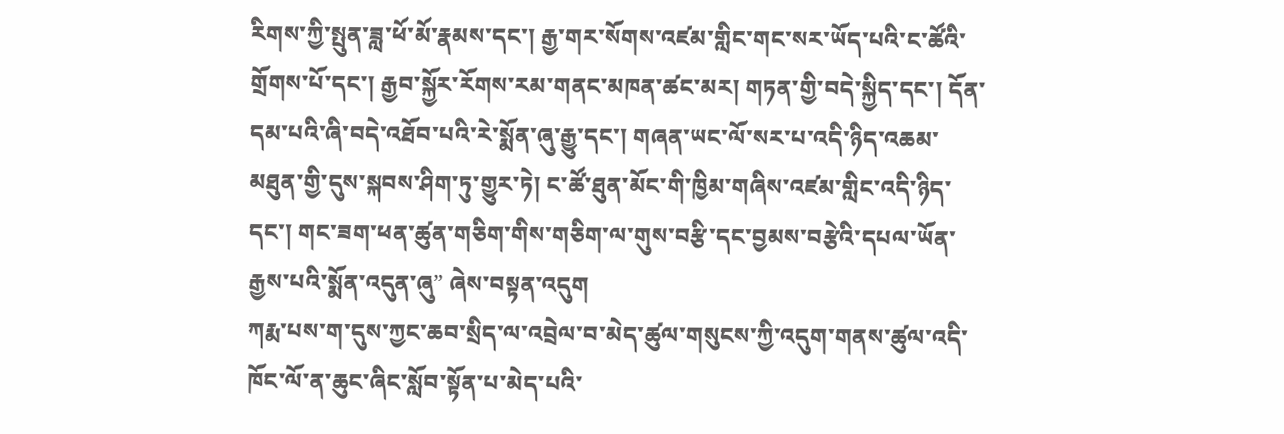རིགས་ཀྱི་སྤུན་ཟླ་ཕོ་མོ་རྣམས་དང་། རྒྱ་གར་སོགས་འཛམ་གླིང་གང་སར་ཡོད་པའི་ང་ཚོའི་གྲོགས་པོ་དང་། རྒྱབ་སྐྱོར་རོགས་རམ་གནང་མཁན་ཚང་མར། གཏན་གྱི་བདེ་སྐྱིད་དང་། དོན་དམ་པའི་ཞི་བདེ་འཐོབ་པའི་རེ་སྨོན་ཞུ་རྒྱུ་དང་། གཞན་ཡང་ལོ་སར་པ་འདི་ཉིད་འཆམ་མཐུན་གྱི་དུས་སྐབས་ཤིག་ཏུ་གྱུར་ཏེ། ང་ཚོ་ཐུན་མོང་གི་ཁྱིམ་གཞིས་འཛམ་གླིང་འདི་ཉིད་དང་། གང་ཟག་ཕན་ཚུན་གཅིག་གིས་གཅིག་ལ་གུས་བརྩི་དང་བྱམས་བརྩེའི་དཔལ་ཡོན་རྒྱས་པའི་སྨོན་འདུན་ཞུ” ཞེས་བསྟན་འདུག
ཀརྨ་པས་ག་དུས་ཀྱང་ཆབ་སྲིད་ལ་འབྲེལ་བ་མེད་ཚུལ་གསུངས་ཀྱི་འདུག་གནས་ཚུལ་འདི་ཁོང་ལོ་ན་ཆུང་ཞིང་སློབ་སྟོན་པ་མེད་པའི་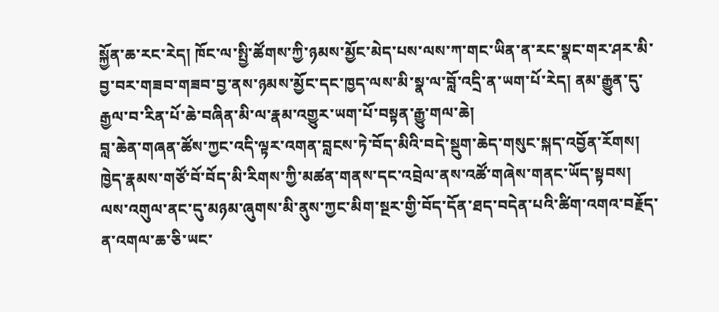སྐྱོན་ཆ་རང་རེད། ཁོང་ལ་སྤྱི་ཚོགས་ཀྱི་ཉམས་མྱོང་མེད་པས་ལས་ཀ་གང་ཡིན་ན་རང་སྣང་གར་ཤར་མི་བྱ་བར་གཟབ་གཟབ་བྱ་ནས་ཉམས་མྱོང་དང་ཁྱད་ལས་མི་སྣ་ལ་བློ་འདྲི་ན་ཡག་པོ་རེད། ནམ་རྒྱུན་དུ་རྒྱལ་བ་རིན་པོ་ཆེ་བཞིན་མི་ལ་རྣམ་འགྱུར་ཡག་པོ་བསྟན་རྒྱུ་གལ་ཆེ།
བླ་ཆེན་གཞན་ཚོས་ཀྱང་འདི་ལྟར་འགན་བླངས་ཏེ་བོད་མིའི་བདེ་སྡུག་ཆེད་གསུང་སྐད་འབྱོན་རོགས། ཁྱེད་རྣམས་གཙོ་བོ་བོད་མི་རིགས་ཀྱི་མཚན་གནས་དང་འབྲེལ་ནས་འཚོ་གཞེས་གནང་ཡོད་སྟབས། ལས་འགུལ་ནང་དུ་མཉམ་ཞུགས་མི་ནུས་ཀྱང་མིག་སྔར་གྱི་བོད་དོན་ཐད་བདེན་པའི་ཚིག་འགའ་བརྗོད་ན་འགལ་ཆ་ཅི་ཡང་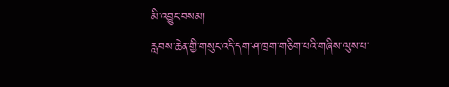མི་འབྱུང་བསམ།
རླབས་ཆེན་གྱི་གསུང་འདི་དག་ཤ་ཁྲག་གཅིག་པའི་གཞིས་ལུས་པ་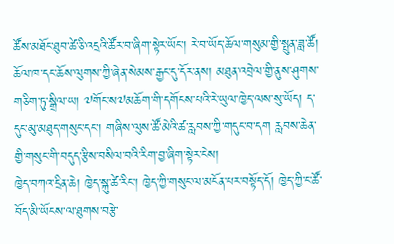ཚོས་མཐོང་ཐུབ་ཚེ་ཅི་འདྲའི་ཚོར་བ་ཞིག་སྟེར་ཡོང་། རེ་བ་ཡོད་ཆོལ་གསུམ་གྱི་སྤུན་ཟླ་ཚོ། ཆོལ་ཁ་དང་ཆོས་ལུགས་ཀྱི་ཞེན་སེམས་རྒྱང་དུ་དོར་ནས། མཐུན་འབྲེལ་གྱི་ནུས་ཤུགས་གཅིག་ཏུ་སྒྲིལ་ཡ། ༧གོང་ས༧མཆོག་གི་དགོངས་པའི་རེ་ཡུལ་ཁྱེད་ལས་སུ་ཡོད། ད་དུང་མུ་མཐུད་གསུང་དང་། གཞིས་ལུས་ཚོ་མེའི་ཚ་རླབས་ཀྱི་གདུང་བ་དག རླབས་ཆེན་གྱི་གསུང་གི་བདུད་རྩིས་བསིལ་བའི་རིག་བྱ་ཞིག་སྟེར་ངེས།
ཁྱེད་བཀའ་དྲིན་ཆེ། ཁྱེད་སྐུ་ཚེ་རིང་། ཁྱེད་ཀྱི་གསུང་ལ་མངོན་པར་བསྟོད་དོ། ཁྱེད་ཀྱི་ང་ཚོ་བོད་མི་ཡོངས་ལ་ཐུགས་བརྩེ་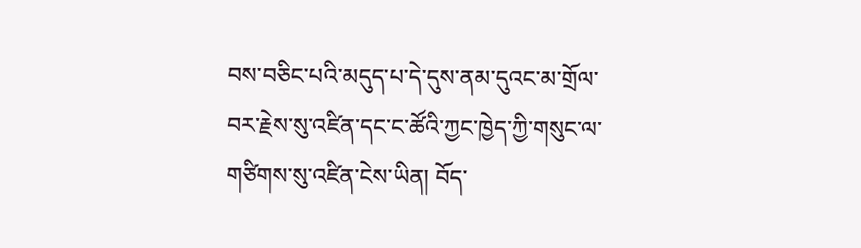བས་བཅིང་པའི་མདུད་པ་དེ་དུས་ནམ་དུའང་མ་གྲོལ་བར་རྗེས་སུ་འཛིན་དང་ང་ཚོའི་ཀྱང་ཁྱེད་ཀྱི་གསུང་ལ་གཙིགས་སུ་འཛིན་ངེས་ཡིན། བོད་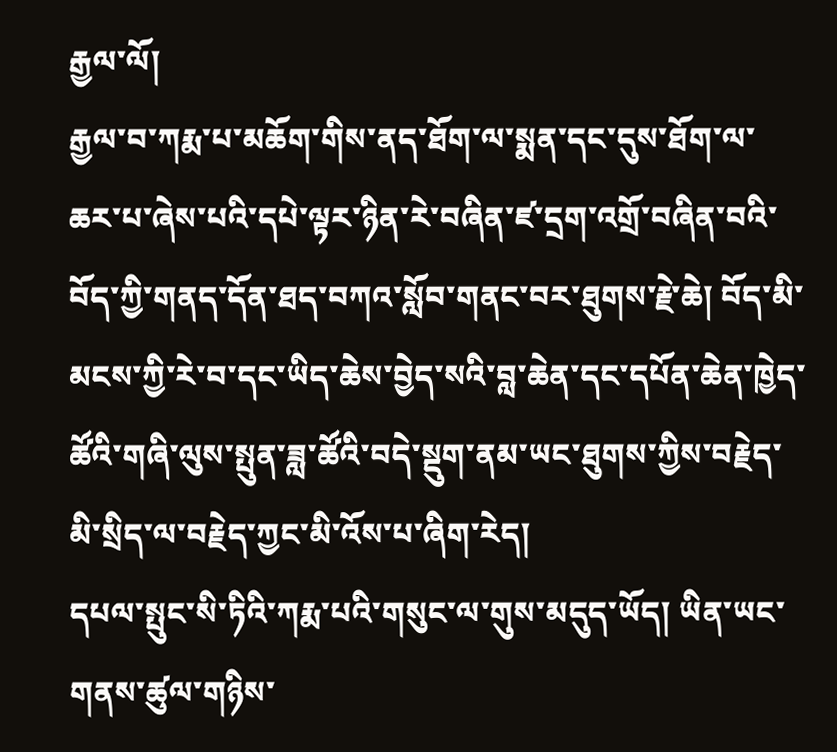རྒྱལ་ལོ།
རྒྱལ་བ་ཀརྨ་པ་མཆོག་གིས་ནད་ཐོག་ལ་སྨན་དང་དུས་ཐོག་ལ་ཆར་པ་ཞེས་པའི་དཔེ་ལྟར་ཉིན་རེ་བཞིན་ཛ་དྲག་འགྲོ་བཞིན་བའི་བོད་ཀྱི་གནད་དོན་ཐད་བཀའ་སློབ་གནང་བར་ཐུགས་རྗེ་ཆེ། བོད་མི་མངས་ཀྱི་རེ་བ་དང་ཡིད་ཆེས་བྱེད་སའི་བླ་ཆེན་དང་དཔོན་ཆེན་ཁྱེད་ཚོའི་གཞི་ལུས་སྤུན་ཟླ་ཚོའི་བདེ་སྡུག་ནམ་ཡང་ཐུགས་ཀྱིས་བརྗེད་མི་སྲིད་ལ་བརྗེད་ཀྱང་མི་འོས་པ་ཞིག་རེད།
དཔལ་སྤུང་སི་ཏིའི་ཀརྨ་པའི་གསུང་ལ་གུས་མདུད་ཡོད། ཡིན་ཡང་གནས་ཚུལ་གཉིས་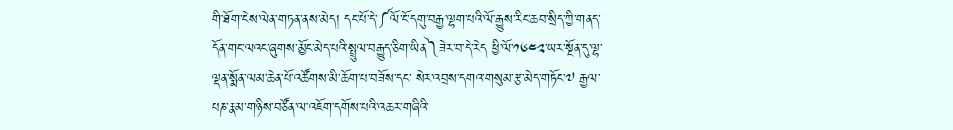གི་ཐོག་ངེས་ལེན་གཏན་ནས་མེད། དང་པོ་དེ་༼ལོ་ངོ་དགུ་བརྒྱ་ལྷག་པའི་ལོ་རྒྱུས་རིང་ཆབ་སྲིད་ཀྱི་གནད་དོན་གང་ལའང་ཞུགས་མྱོང་མེད་པའི་སྤྲུལ་བརྒྱུད་ཅིག་ཡིན༽ཟེར་བ་དེ་རེད ཕྱི་ལོ་༡༦༤༢་ཡར་སྔོན་དུ་ལྷ་ལྡན་སྨོན་ལམ་ཆེན་པོ་འཚོགས་མི་ཆོག་པ་བཟོས་དང་ སེར་འབྲས་དགའ་གསུམ་རྩ་མེད་གཏོང་༧ རྒྱལ་པཎ་རྣམ་གཉིས་བཙོན་ལ་འཇོག་དགོས་པའི་འཆར་གཞིའི་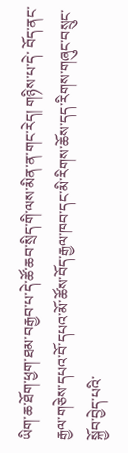ཡིག་ཆ་ཐོག་ཕྱག་ཐམ་བརྒྱབ་པ་དེ་ཚོ་ཆབ་སྲིད་གི་ལས་མིན་ན་གང་རེད། གཉིས་པ་དེ་ བོད་ནང་རྒྱལ་གཅེས་དཔའ་བོ་དཔའ་མོ་ཚོས་བོད་རྒྱལ་ཁབ་དང་མི་རིགས་ཆོས་དད་རིགས་གཞུང་བསྲུང་སྐྱོབ་བྱེད་པའི་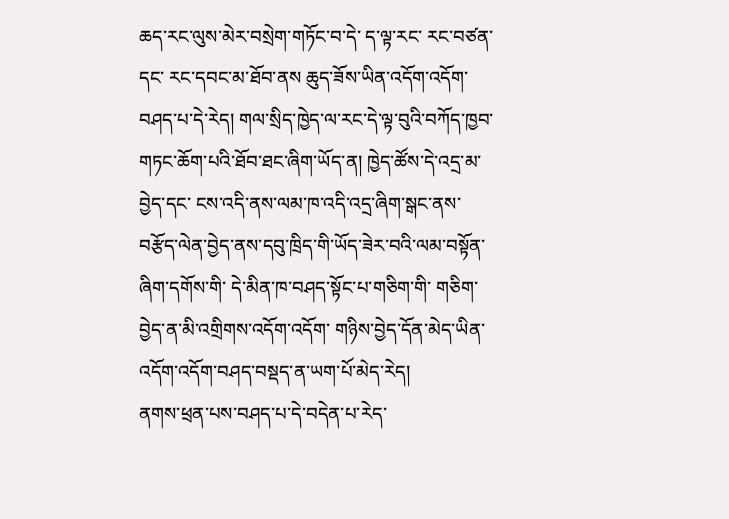ཆད་རང་ལུས་མེར་བསྲེག་གཏོང་བ་དེ་ ད་ལྟ་རང་ རང་བཙན་དང་ རང་དབང་མ་ཐོབ་ནས ཆུད་ཟོས་ཡིན་འདོག་འདོག་བཤད་པ་དེ་རེད། གལ་སྲིད་ཁྱེད་ལ་རང་དེ་ལྟ་བུའི་བཀོད་ཁྱབ་གཏང་ཆོག་པའི་ཐོབ་ཐང་ཞིག་ཡོད་ན། ཁྱེད་ཚོས་དེ་འདྲ་མ་བྱེད་དང་ ངས་འདི་ནས་ལམ་ཁ་འདི་འདྲ་ཞིག་སྒང་ནས་བརྩོད་ལེན་བྱེད་ནས་དབུ་ཁྲིད་གི་ཡོད་ཟེར་བའི་ལམ་བསྟོན་ཞིག་དགོས་གི་ དེ་མིན་ཁ་བཤད་སྟོང་པ་གཅིག་གི་ གཅིག་བྱེད་ན་མི་འགྲིགས་འདོག་འདོག་ གཉིས་བྱེད་དོན་མེད་ཡིན་འདོག་འདོག་བཤད་བསྡད་ན་ཡག་པོ་མེད་རེད།
ནགས་ཕྲན་པས་བཤད་པ་དེ་བདེན་པ་རེད་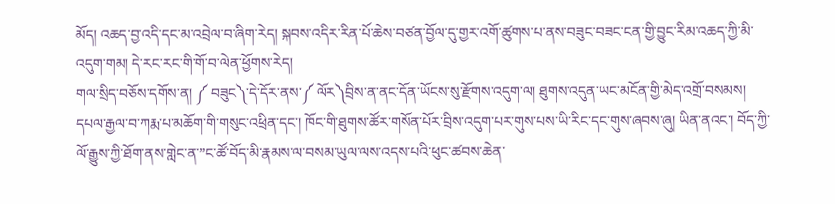མོད། འཆད་བྱ་འདི་དང་མ་འབྲེལ་བ་ཞིག་རེད། སྐབས་འདིར་རིན་པོ་ཆེས་བཙན་བྱོལ་དུ་གྱར་འགོ་ཚུགས་པ་ནས་བཟུང་བཟང་ངན་གྱི་བྱུང་རིམ་འཆད་ཀྱི་མི་འདུག་གམ། དེ་རང་རང་གི་གོ་བ་ལེན་ཕྱོགས་རེད།
གལ་སྲིད་བཅོས་དགོས་ན། ༼ བཟུང༽་དེ་དོར་ནས་༼ ལོར༽བྲིས་ན་ནང་དོན་ཡོངས་སུ་རྫོགས་འདུག་ལ། ཐུགས་འདུན་ཡང་མངོན་གྱི་མེད་འགྲོ་བསམས།
དཔལ་རྒྱལ་བ་ཀརྨ་པ་མཆོག་གི་གསུང་འཕྲིན་དང་། ཁོང་གི་ཐུགས་ཚོར་གསོན་པོར་བྲིས་འདུག་པར་གུས་པས་ཡི་རིང་དང་གུས་ཞབས་ཞུ། ཡིན་ནའང་། བོད་ཀྱི་ལོ་རྒྱུས་ཀྱི་ཐོག་ནས་གླེང་ན་”ང་ཚོ་བོད་མི་རྣམས་ལ་བསམ་ཡུལ་ལས་འདས་པའི་ཕུང་ཚབས་ཆེན་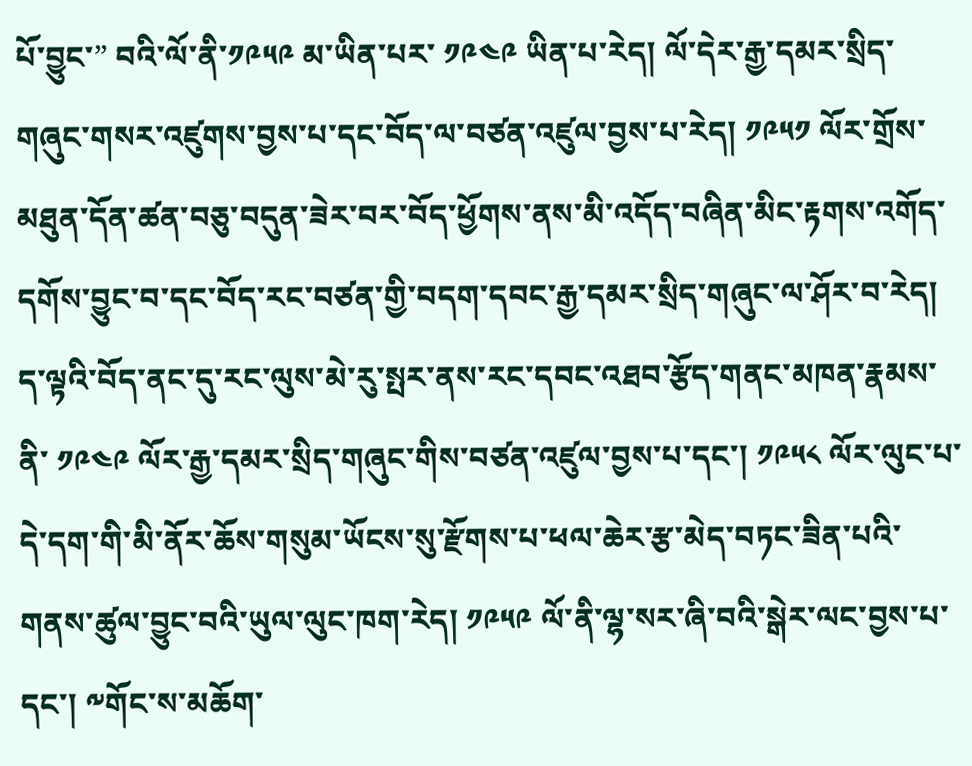པོ་བྱུང་” བའི་ལོ་ནི་༡༩༥༩ མ་ཡིན་པར་ ༡༩༤༩ ཡིན་པ་རེད། ལོ་དེར་རྒྱ་དམར་སྲིད་གཞུང་གསར་འཛུགས་བྱས་པ་དང་བོད་ལ་བཙན་འཛུལ་བྱས་པ་རེད། ༡༩༥༡ ལོར་གྲོས་མཐུན་དོན་ཚན་བཅུ་བདུན་ཟེར་བར་བོད་ཕྱོགས་ནས་མི་འདོད་བཞིན་མིང་རྟགས་འགོད་དགོས་བྱུང་བ་དང་བོད་རང་བཙན་གྱི་བདག་དབང་རྒྱ་དམར་སྲིད་གཞུང་ལ་ཤོར་བ་རེད། ད་ལྟའི་བོད་ནང་དུ་རང་ལུས་མེ་རུ་སྤར་ནས་རང་དབང་འཐབ་རྩོད་གནང་མཁན་རྣམས་ནི་ ༡༩༤༩ ལོར་རྒྱ་དམར་སྲིད་གཞུང་གིས་བཙན་འཛུལ་བྱས་པ་དང་། ༡༩༥༨ ལོར་ལུང་པ་དེ་དག་གི་མི་ནོར་ཆོས་གསུམ་ཡོངས་སུ་རྫོགས་པ་ཕལ་ཆེར་རྩ་མེད་བཏང་ཟིན་པའི་གནས་ཚུལ་བྱུང་བའི་ཡུལ་ལུང་ཁག་རེད། ༡༩༥༩ ལོ་ནི་ལྷ་སར་ཞི་བའི་སྒེར་ལང་བྱས་པ་དང་། ༸གོང་ས་མཆོག་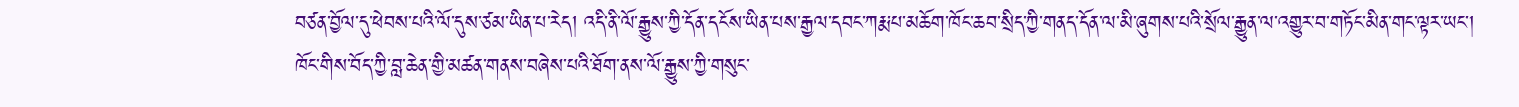བཙན་བྱོལ་དུ་ཕེབས་པའི་ལོ་དུས་ཙམ་ཡིན་པ་རེད། འདི་ནི་ལོ་རྒྱུས་ཀྱི་དོན་དངོས་ཡིན་པས་རྒྱལ་དབང་ཀརྨ་པ་མཆོག་ཁོང་ཆབ་སྲིད་ཀྱི་གནད་དོན་ལ་མི་ཞུགས་པའི་སྲོལ་རྒྱུན་ལ་འགྱུར་བ་གཏོང་མིན་གང་ལྟར་ཡང་། ཁོང་གིས་བོད་ཀྱི་བླ་ཆེན་གྱི་མཚན་གནས་བཞེས་པའི་ཐོག་ནས་ལོ་རྒྱུས་ཀྱི་གསུང་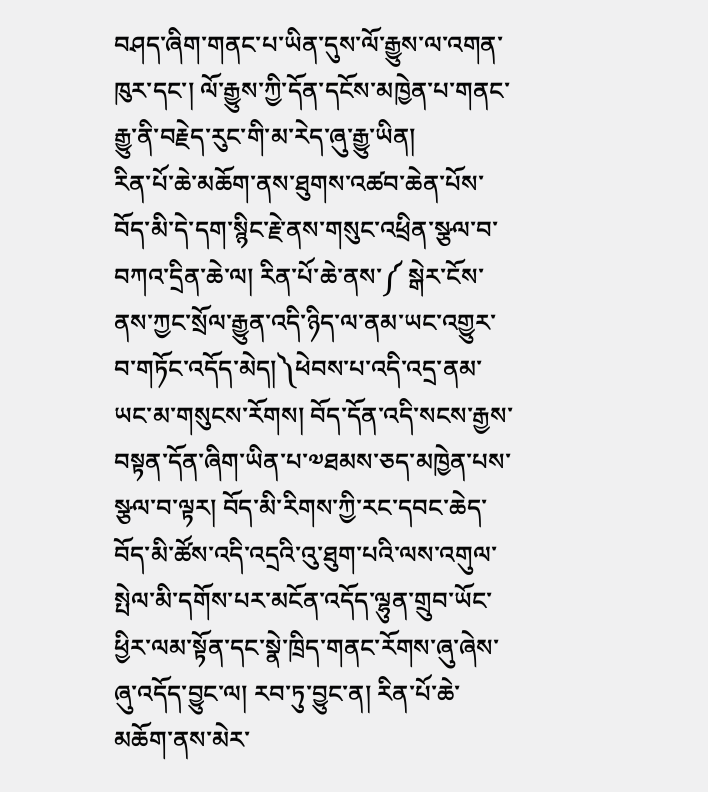བཤད་ཞིག་གནང་པ་ཡིན་དུས་ལོ་རྒྱུས་ལ་འགན་ཁུར་དང་། ལོ་རྒྱུས་ཀྱི་དོན་དངོས་མཁྱེན་པ་གནང་རྒྱུ་ནི་བརྗེད་རུང་གི་མ་རེད་ཞུ་རྒྱུ་ཡིན།
རིན་པོ་ཆེ་མཆོག་ནས་ཐུགས་འཚབ་ཆེན་པོས་བོད་མི་དེ་དག་སྙིང་རྗེ་ནས་གསུང་འཕྲིན་སྩལ་བ་བཀའ་དྲིན་ཆེ་ལ། རིན་པོ་ཆེ་ནས་༼ སྒེར་ངོས་ནས་ཀྱང་སྲོལ་རྒྱུན་འདི་ཉིད་ལ་ནམ་ཡང་འགྱུར་བ་གཏོང་འདོད་མེད།༽ཕེབས་པ་འདི་འདྲ་ནམ་ཡང་མ་གསུངས་རོགས། བོད་དོན་འདི་སངས་རྒྱས་བསྟན་དོན་ཞིག་ཡིན་པ་༧ཐམས་ཅད་མཁྱེན་པས་སྩལ་བ་ལྟར། བོད་མི་རིགས་ཀྱི་རང་དབང་ཆེད་བོད་མི་ཚོས་འདི་འདྲའི་འུ་ཐུག་པའི་ལས་འགུལ་སྤེལ་མི་དགོས་པར་མངོན་འདོད་ལྷུན་གྲུབ་ཡོང་ཕྱིར་ལམ་སྟོན་དང་སྣེ་ཁྲིད་གནང་རོགས་ཞུ་ཞེས་ཞུ་འདོད་བྱུང་ལ། རབ་ཏུ་བྱུང་ན། རིན་པོ་ཆེ་མཆོག་ནས་མེར་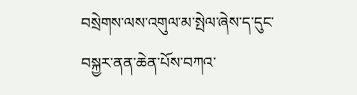བསྲེགས་ལས་འགུལ་མ་སྤེལ་ཞེས་ད་དུང་བསྐྱར་ནན་ཆེན་པོས་བཀའ་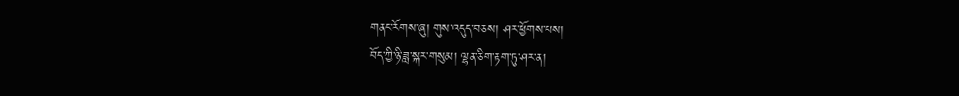གནང་རོགས་ཞུ། གུས་འདུད་བཅས། ཤར་ཕྱོགས་པས།
བོད་ཀྱི་ཉི་ཟླ་སྐར་གསུམ། ལྷན་ཅིག་རྟག་ཏུ་ཤར་ན།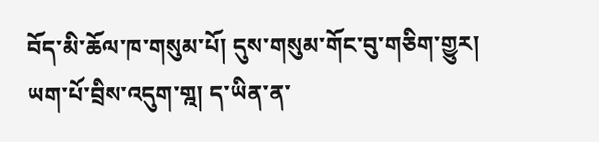བོད་མི་ཆོལ་ཁ་གསུམ་པོ། དུས་གསུམ་གོང་བུ་གཅིག་གྱུར།
ཡག་པོ་བྲིས་འདུག་གྰ། ད་ཡིན་ན་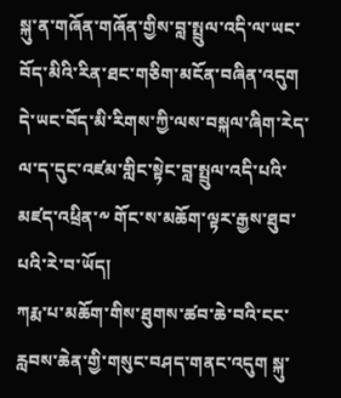སྐུ་ན་གཞོན་གཞོན་གྱིས་བླ་སྤྲུལ་འདི་ལ་ཡང་བོད་མིའི་རིན་ཐང་གཅིག་མངོན་བཞིན་འདུག
དེ་ཡང་བོད་མི་རིགས་ཀྱི་ལས་བསྐལ་ཞིག་རེད་ལ་ད་དུང་འཛམ་གླིང་སྟེང་བླ་སྤྲུལ་འདི་པའི་མཛད་འཕྲིན་༸ གོང་ས་མཆོག་ལྟར་རྒྱས་ཐུབ་པའི་རེ་བ་ཡོད།
ཀརྨ་པ་མཆོག་གིས་ཐུགས་ཚབ་ཆེ་བའི་ངང་རླབས་ཆེན་གྱི་གསུང་བཤད་གནང་འདུག སྐུ་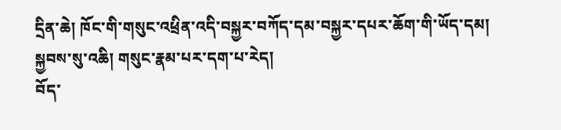དྲིན་ཆེ། ཁོང་གི་གསུང་འཕྲིན་འདི་བསྐྱར་བཀོད་དམ་བསྐྱར་དཔར་ཆོག་གི་ཡོད་དམ།
སྐྱབས་སུ་འཆི། གསུང་རྣམ་པར་དག་པ་རེད།
བོད་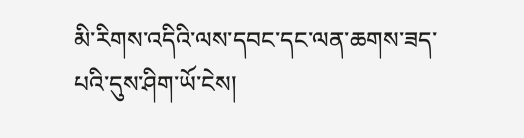མི་རིགས་འདིའི་ལས་དབང་དང་ལན་ཆགས་ཟད་པའི་དུས་ཤིག་ཡོ་ངེས།